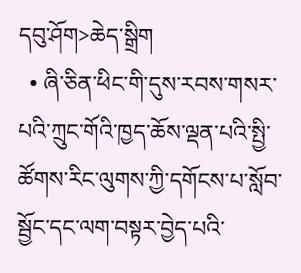དབུ་ཤོག>ཆེད་སྒྲིག
  • ཞི་ཅིན་ཕིང་གི་དུས་རབས་གསར་པའི་ཀྲུང་གོའི་ཁྱད་ཆོས་ལྡན་པའི་སྤྱི་ཚོགས་རིང་ལུགས་ཀྱི་དགོངས་པ་སློབ་སྦྱོང་དང་ལག་བསྟར་བྱེད་པའི་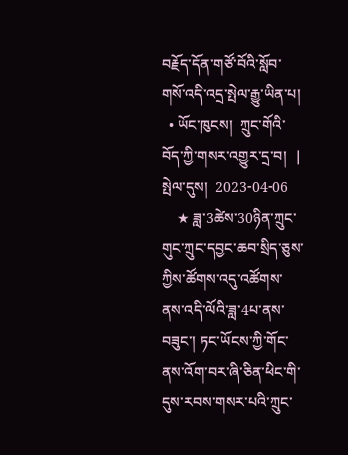བརྗོད་དོན་གཙོ་བོའི་སློབ་གསོ་འདི་འདྲ་སྤེལ་རྒྱུ་ཡིན་པ།
  • ཡོང་ཁུངས།  ཀྲུང་གོའི་བོད་ཀྱི་གསར་འགྱུར་དྲ་བ།   |     སྤེལ་དུས།  2023-04-06
    ★ ཟླ་3ཚེས་30ཉིན་ཀྲུང་གུང་ཀྲུང་དབྱང་ཆབ་སྲིད་ཅུས་ཀྱིས་ཚོགས་འདུ་འཚོགས་ནས་འདི་ལོའི་ཟླ་4པ་ནས་བཟུང་། ཏང་ཡོངས་ཀྱི་གོང་ནས་འོག་བར་ཞི་ཅིན་ཕིང་གི་དུས་རབས་གསར་པའི་ཀྲུང་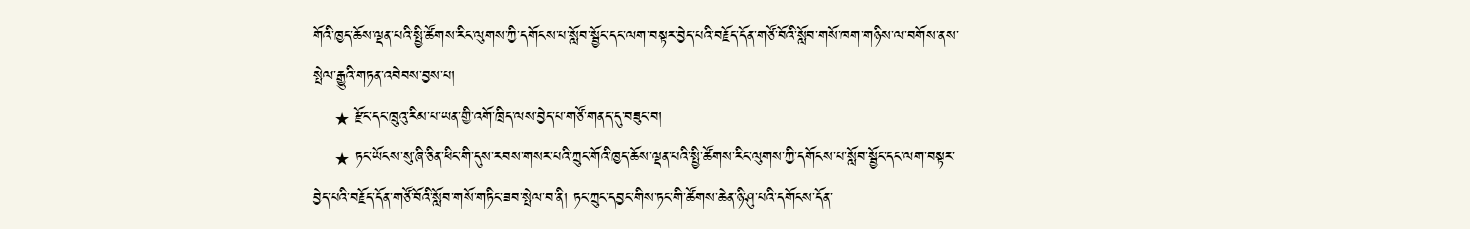གོའི་ཁྱད་ཆོས་ལྡན་པའི་སྤྱི་ཚོགས་རིང་ལུགས་ཀྱི་དགོངས་པ་སློབ་སྦྱོང་དང་ལག་བསྟར་བྱེད་པའི་བརྗོད་དོན་གཙོ་བོའི་སློབ་གསོ་ཁག་གཉིས་ལ་བགོས་ནས་སྤེལ་རྒྱུའི་གཏན་འབེབས་བྱས་པ།
    ★ རྫོང་དང་ཁྲུའུ་རིམ་པ་ཡན་གྱི་འགོ་ཁྲིད་ལས་བྱེད་པ་གཙོ་གནད་དུ་བཟུང་བ།
    ★ ཏང་ཡོངས་སུ་ཞི་ཅིན་ཕིང་གི་དུས་རབས་གསར་པའི་ཀྲུང་གོའི་ཁྱད་ཆོས་ལྡན་པའི་སྤྱི་ཚོགས་རིང་ལུགས་ཀྱི་དགོངས་པ་སློབ་སྦྱོང་དང་ལག་བསྟར་བྱེད་པའི་བརྗོད་དོན་གཙོ་བོའི་སློབ་གསོ་གཏིང་ཟབ་སྤེལ་བ་ནི། ཏང་ཀྲུང་དབྱང་གིས་ཏང་གི་ཚོགས་ཆེན་ཉི་ཤུ་པའི་དགོངས་དོན་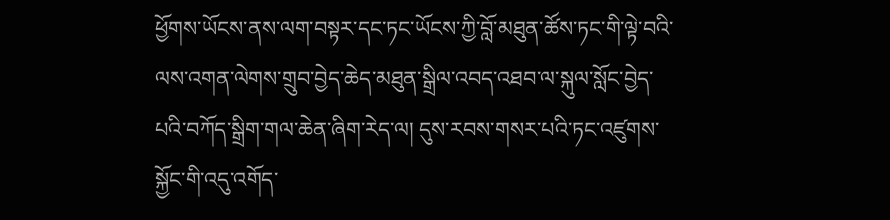ཕྱོགས་ཡོངས་ནས་ལག་བསྟར་དང་ཏང་ཡོངས་ཀྱི་བློ་མཐུན་ཚོས་ཏང་གི་ལྟེ་བའི་ལས་འགན་ལེགས་གྲུབ་བྱེད་ཆེད་མཐུན་སྒྲིལ་འབད་འཐབ་ལ་སྐུལ་སློང་བྱེད་པའི་བཀོད་སྒྲིག་གལ་ཆེན་ཞིག་རེད་ལ། དུས་རབས་གསར་པའི་ཏང་འཛུགས་སྐྱོང་གི་འདུ་འགོད་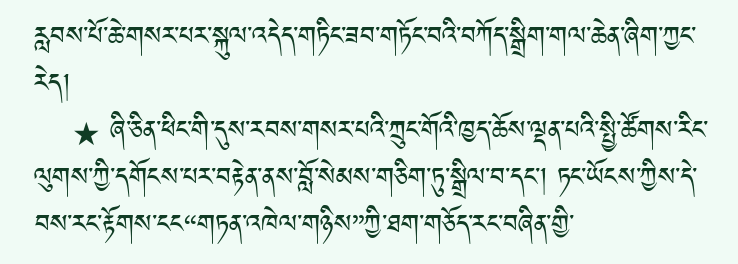རླབས་པོ་ཆེ་གསར་པར་སྐུལ་འདེད་གཏིང་ཟབ་གཏོང་བའི་བཀོད་སྒྲིག་གལ་ཆེན་ཞིག་ཀྱང་རེད།
    ★ ཞི་ཅིན་ཕིང་གི་དུས་རབས་གསར་པའི་ཀྲུང་གོའི་ཁྱད་ཆོས་ལྡན་པའི་སྤྱི་ཚོགས་རིང་ལུགས་ཀྱི་དགོངས་པར་བརྟེན་ནས་བློ་སེམས་གཅིག་ཏུ་སྒྲིལ་བ་དང་། ཏང་ཡོངས་ཀྱིས་དེ་བས་རང་རྟོགས་ངང“གཏན་འཁེལ་གཉིས”ཀྱི་ཐག་གཅོད་རང་བཞིན་གྱི་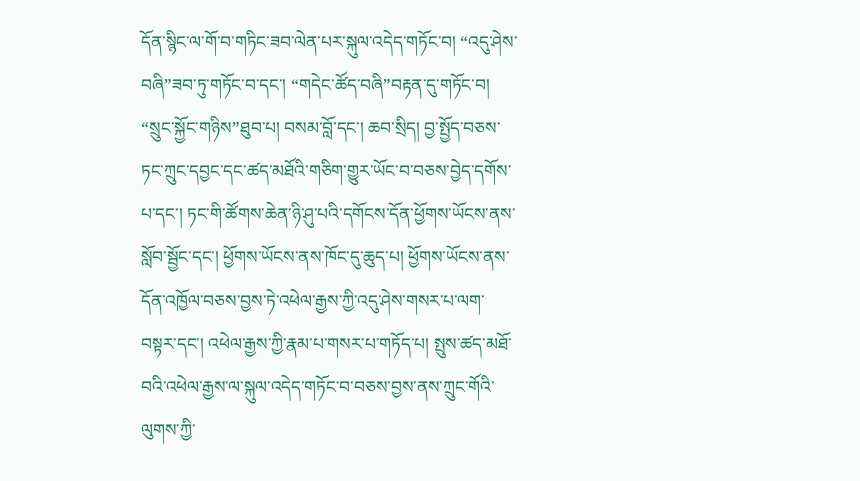དོན་སྙིང་ལ་གོ་བ་གཏིང་ཟབ་ལེན་པར་སྐུལ་འདེད་གཏོང་བ། “འདུ་ཤེས་བཞི”ཟབ་ཏུ་གཏོང་བ་དང་། “གདེང་ཚོད་བཞི”བརྟན་དུ་གཏོང་བ། “སྲུང་སྐྱོང་གཉིས”ཐུབ་པ། བསམ་བློ་དང་། ཆབ་སྲིད། བྱ་སྤྱོད་བཅས་ཏང་ཀྲུང་དབྱང་དང་ཚད་མཐོའི་གཅིག་གྱུར་ཡོང་བ་བཅས་བྱེད་དགོས་པ་དང་། ཏང་གི་ཚོགས་ཆེན་ཉི་ཤུ་པའི་དགོངས་དོན་ཕྱོགས་ཡོངས་ནས་སློབ་སྦྱོང་དང་། ཕྱོགས་ཡོངས་ནས་ཁོང་དུ་ཆུད་པ། ཕྱོགས་ཡོངས་ནས་དོན་འཁྱོལ་བཅས་བྱས་ཏེ་འཕེལ་རྒྱས་ཀྱི་འདུ་ཤེས་གསར་པ་ལག་བསྟར་དང་། འཕེལ་རྒྱས་ཀྱི་རྣམ་པ་གསར་པ་གཏོད་པ། སྤུས་ཚད་མཐོ་བའི་འཕེལ་རྒྱས་ལ་སྐུལ་འདེད་གཏོང་བ་བཅས་བྱས་ནས་ཀྲུང་གོའི་ལུགས་ཀྱི་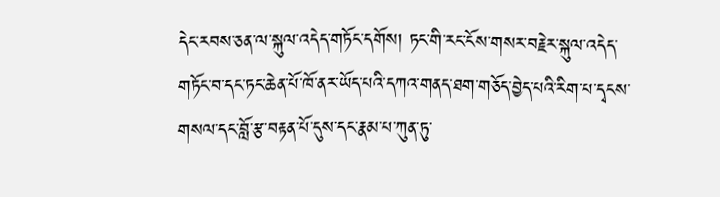དེང་རབས་ཅན་ལ་སྐུལ་འདེད་གཏོང་དགོས། ཏང་གི་རང་ངོས་གསར་བརྗེར་སྐུལ་འདེད་གཏོང་བ་དང་ཏང་ཆེན་པོ་ཁོ་ནར་ཡོད་པའི་དཀའ་གནད་ཐག་གཅོད་བྱེད་པའི་རིག་པ་དྭངས་གསལ་དང་བློ་རྩ་བརྟན་པོ་དུས་དང་རྣམ་པ་ཀུན་ཏུ་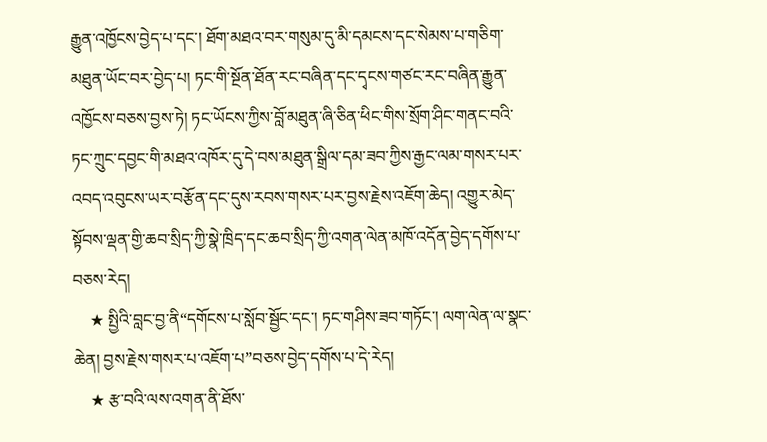རྒྱུན་འཁྱོངས་བྱེད་པ་དང་། ཐོག་མཐའ་བར་གསུམ་དུ་མི་དམངས་དང་སེམས་པ་གཅིག་མཐུན་ཡོང་བར་བྱེད་པ། ཏང་གི་སྔོན་ཐོན་རང་བཞིན་དང་དྭངས་གཙང་རང་བཞིན་རྒྱུན་འཁྱོངས་བཅས་བྱས་ཏེ། ཏང་ཡོངས་ཀྱིས་བློ་མཐུན་ཞི་ཅིན་ཕིང་གིས་སྲོག་ཤིང་གནང་བའི་ཏང་ཀྲུང་དབྱང་གི་མཐའ་འཁོར་དུ་དེ་བས་མཐུན་སྒྲིལ་དམ་ཟབ་ཀྱིས་རྒྱང་ལམ་གསར་པར་འབད་འབུངས་ཡར་བརྩོན་དང་དུས་རབས་གསར་པར་བྱས་རྗེས་འཇོག་ཆེད། འགྱུར་མེད་སྟོབས་ལྡན་གྱི་ཆབ་སྲིད་ཀྱི་སྣེ་ཁྲིད་དང་ཆབ་སྲིད་ཀྱི་འགན་ལེན་མཁོ་འདོན་བྱེད་དགོས་པ་བཅས་རེད།
    ★ སྤྱིའི་བླང་བྱ་ནི“དགོངས་པ་སློབ་སྦྱོང་དང་། ཏང་གཤིས་ཟབ་གཏོང་། ལག་ལེན་ལ་སྣང་ཆེན། བྱས་རྗེས་གསར་པ་འཇོག་པ”བཅས་བྱེད་དགོས་པ་དེ་རེད།
    ★ རྩ་བའི་ལས་འགན་ནི་ཐོས་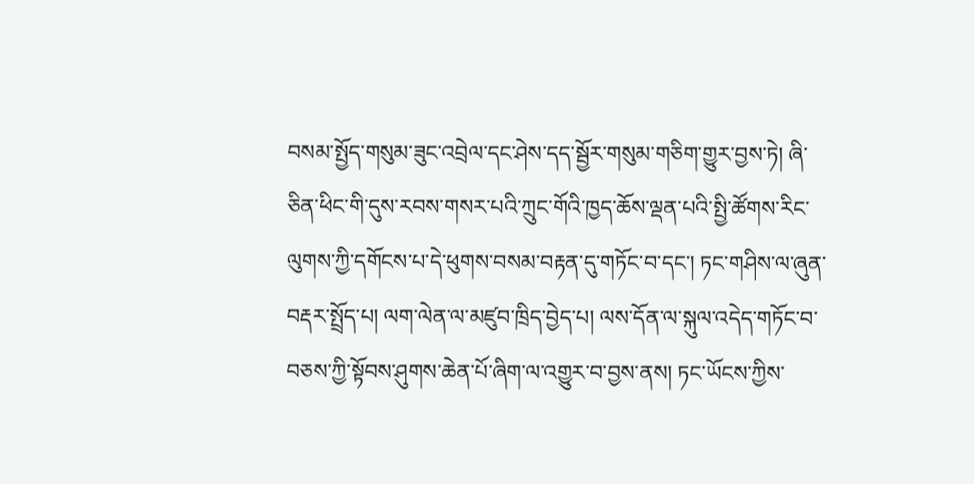བསམ་སྤྱོད་གསུམ་ཟུང་འབྲེལ་དང་ཤེས་དད་སྦྱོར་གསུམ་གཅིག་གྱུར་བྱས་ཏེ། ཞི་ཅིན་ཕིང་གི་དུས་རབས་གསར་པའི་ཀྲུང་གོའི་ཁྱད་ཆོས་ལྡན་པའི་སྤྱི་ཚོགས་རིང་ལུགས་ཀྱི་དགོངས་པ་དེ་ཕུགས་བསམ་བརྟན་དུ་གཏོང་བ་དང་། ཏང་གཤིས་ལ་ཞུན་བརྡར་སྤྲོད་པ། ལག་ལེན་ལ་མཛུབ་ཁྲིད་བྱེད་པ། ལས་དོན་ལ་སྐུལ་འདེད་གཏོང་བ་བཅས་ཀྱི་སྟོབས་ཤུགས་ཆེན་པོ་ཞིག་ལ་འགྱུར་བ་བྱས་ནས། ཏང་ཡོངས་ཀྱིས་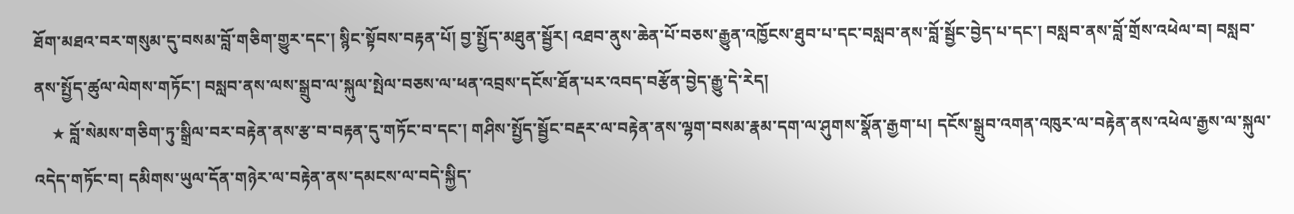ཐོག་མཐའ་བར་གསུམ་དུ་བསམ་བློ་གཅིག་གྱུར་དང་། སྙིང་སྟོབས་བརྟན་པོ། བྱ་སྤྱོད་མཐུན་སྦྱོར། འཐབ་ནུས་ཆེན་པོ་བཅས་རྒྱུན་འཁྱོངས་ཐུབ་པ་དང་བསླབ་ནས་བློ་སྦྱོང་བྱེད་པ་དང་། བསླབ་ནས་བློ་གྲོས་འཕེལ་བ། བསླབ་ནས་སྤྱོད་ཚུལ་ལེགས་གཏོང་། བསླབ་ནས་ལས་སྒྲུབ་ལ་སྐུལ་སྤེལ་བཅས་ལ་ཕན་འབྲས་དངོས་ཐོན་པར་འབད་བརྩོན་བྱེད་རྒྱུ་དེ་རེད།
    ★ བློ་སེམས་གཅིག་ཏུ་སྒྲིལ་བར་བརྟེན་ནས་རྩ་བ་བརྟན་དུ་གཏོང་བ་དང་། གཤིས་སྤྱོད་སྦྱོང་བརྡར་ལ་བརྟེན་ནས་ལྷག་བསམ་རྣམ་དག་ལ་ཤུགས་སྣོན་རྒྱག་པ། དངོས་སྒྲུབ་འགན་འཁུར་ལ་བརྟེན་ནས་འཕེལ་རྒྱས་ལ་སྐུལ་འདེད་གཏོང་བ། དམིགས་ཡུལ་དོན་གཉེར་ལ་བརྟེན་ནས་དམངས་ལ་བདེ་སྐྱིད་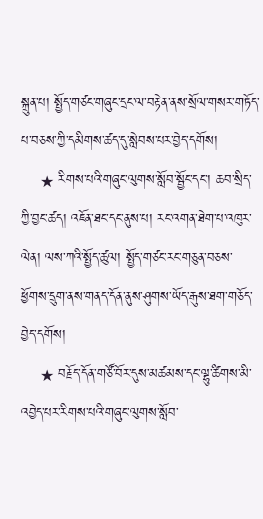སྐྲུན་པ། སྤྱོད་གཙང་གཞུང་དྲང་ལ་བརྟེན་ནས་སྲོལ་གསར་གཏོད་པ་བཅས་ཀྱི་དམིགས་ཚད་དུ་སླེབས་པར་བྱེད་དགོས།
    ★ རིགས་པའི་གཞུང་ལུགས་སློབ་སྦྱོང་དང་། ཆབ་སྲིད་ཀྱི་བྱང་ཚད། འཇོན་ཐང་དང་ནུས་པ། རང་འགན་ཐེག་པ་འཁུར་ལེན། ལས་ཀའི་སྤྱོད་ཚུལ། སྤྱོད་གཙང་རང་གཅུན་བཅས་ཕྱོགས་དྲུག་ནས་གནད་དོན་ནུས་ཤུགས་ཡོད་རྒུས་ཐག་གཅོད་བྱེད་དགོས།
    ★ བརྗོད་དོན་གཙོ་བོར་དུས་མཚམས་དང་ལྷུ་ཚིགས་མི་འབྱེད་པར་རིགས་པའི་གཞུང་ལུགས་སློབ་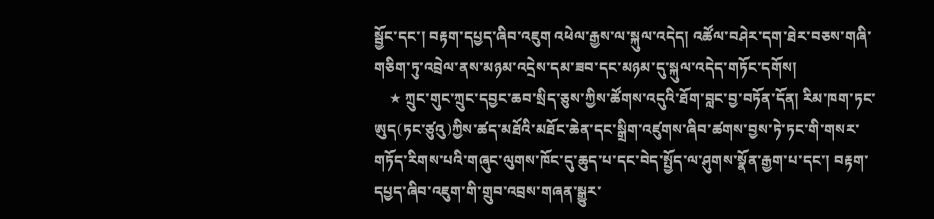སྦྱོང་དང་། བརྟག་དཔྱད་ཞིབ་འཇུག འཕེལ་རྒྱས་ལ་སྐུལ་འདེད། འཚོལ་བཤེར་དག་ཐེར་བཅས་གཞི་གཅིག་ཏུ་འབྲེལ་ནས་མཉམ་འདྲེས་དམ་ཟབ་དང་མཉམ་དུ་སྐུལ་འདེད་གཏོང་དགོས།
    ★ ཀྲུང་གུང་ཀྲུང་དབྱང་ཆབ་སྲིད་ཅུས་ཀྱིས་ཚོགས་འདུའི་ཐོག་བླང་བྱ་བཏོན་དོན། རིམ་ཁག་ཏང་ཨུད(ཏང་ཙུའུ)ཀྱིས་ཚད་མཐོའི་མཐོང་ཆེན་དང་སྒྲིག་འཛུགས་ཞིབ་ཚགས་བྱས་ཏེ་ཏང་གི་གསར་གཏོད་རིགས་པའི་གཞུང་ལུགས་ཁོང་དུ་ཆུད་པ་དང་བེད་སྤྱོད་ལ་ཤུགས་སྣོན་རྒྱག་པ་དང་། བརྟག་དཔྱད་ཞིབ་འཇུག་གི་གྲུབ་འབྲས་གཞན་སྒྱུར་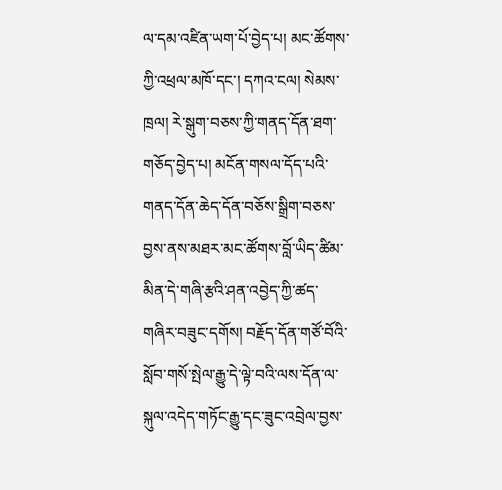ལ་དམ་འཛིན་ཡག་པོ་བྱེད་པ། མང་ཚོགས་ཀྱི་འཕྲལ་མཁོ་དང་། དཀའ་ངལ། སེམས་ཁྲལ། རེ་སྒུག་བཅས་ཀྱི་གནད་དོན་ཐག་གཅོད་བྱེད་པ། མངོན་གསལ་དོད་པའི་གནད་དོན་ཆེད་དོན་བཅོས་སྒྲིག་བཅས་བྱས་ནས་མཐར་མང་ཚོགས་བློ་ཡིད་ཚིམ་མིན་དེ་གཞི་རྩའི་ཤན་འབྱེད་ཀྱི་ཚད་གཞིར་བཟུང་དགོས། བརྗོད་དོན་གཙོ་བོའི་སློབ་གསོ་སྤེལ་རྒྱུ་དེ་ལྟེ་བའི་ལས་དོན་ལ་སྐུལ་འདེད་གཏོང་རྒྱུ་དང་ཟུང་འབྲེལ་བྱས་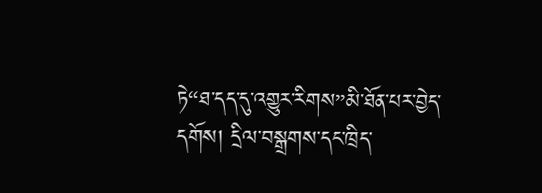ཏེ“ཐ་དད་དུ་འགྱུར་རིགས”མི་ཐོན་པར་བྱེད་དགོས། དྲིལ་བསྒྲགས་དང་ཁྲིད་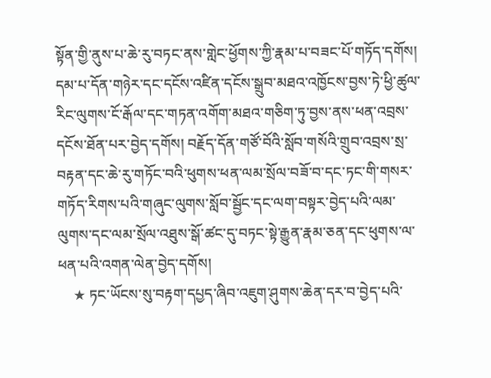སྟོན་གྱི་ནུས་པ་ཆེ་རུ་བཏང་ནས་གླེང་ཕྱོགས་ཀྱི་རྣམ་པ་བཟང་པོ་གཏོད་དགོས། དམ་པ་དོན་གཉེར་དང་དངོས་འཛིན་དངོས་སྒྲུབ་མཐའ་འཁྱོངས་བྱས་ཏེ་ཕྱི་ཚུལ་རིང་ལུགས་ངོ་རྒོལ་དང་གཏན་འགོག་མཐའ་གཅིག་ཏུ་བྱས་ནས་ཕན་འབྲས་དངོས་ཐོན་པར་བྱེད་དགོས། བརྗོད་དོན་གཙོ་བོའི་སློབ་གསོའི་གྲུབ་འབྲས་སྲ་བརྟན་དང་ཆེ་རུ་གཏོང་བའི་ཕུགས་ཕན་ལམ་སྲོལ་བཟོ་བ་དང་ཏང་གི་གསར་གཏོད་རིགས་པའི་གཞུང་ལུགས་སློབ་སྦྱོང་དང་ལག་བསྟར་བྱེད་པའི་ལམ་ལུགས་དང་ལམ་སྲོལ་འཐུས་སྒོ་ཚང་དུ་བཏང་སྟེ་རྒྱུན་རྣམ་ཅན་དང་ཕུགས་ལ་ཕན་པའི་འགན་ལེན་བྱེད་དགོས།
    ★ ཏང་ཡོངས་སུ་བརྟག་དཔྱད་ཞིབ་འཇུག་ཤུགས་ཆེན་དར་བ་བྱེད་པའི་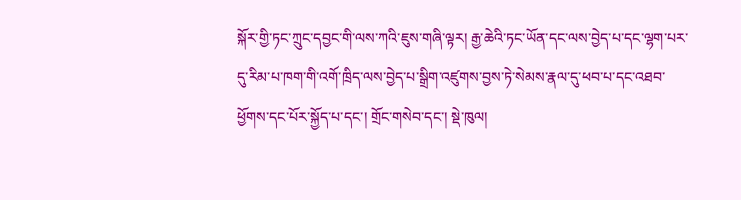སྐོར་གྱི་ཏང་ཀྲུང་དབྱང་གི་ལས་ཀའི་ཇུས་གཞི་ལྟར། རྒྱ་ཆེའི་ཏང་ཡོན་དང་ལས་བྱེད་པ་དང་ལྷག་པར་དུ་རིམ་པ་ཁག་གི་འགོ་ཁྲིད་ལས་བྱེད་པ་སྒྲིག་འཛུགས་བྱས་ཏེ་སེམས་རྣལ་དུ་ཕབ་པ་དང་འཐབ་ཕྱོགས་དང་པོར་སྐྱོད་པ་དང་། གྲོང་གསེབ་དང་། སྡེ་ཁུལ།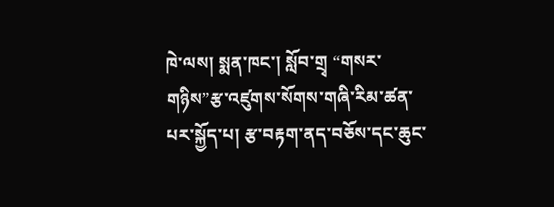ཁེ་ལས། སྨན་ཁང་། སློབ་གྲྭ “གསར་གཉིས”རྩ་འཛུགས་སོགས་གཞི་རིམ་ཚན་པར་སྐྱོད་པ། རྩ་བརྟག་ནད་བཅོས་དང་ཆུང་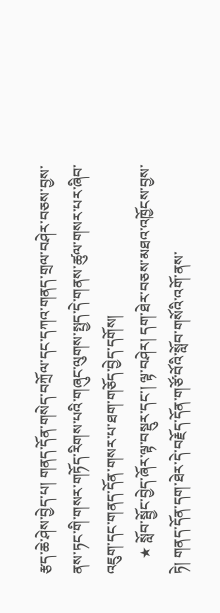རྩད་ཆེ་ཤེས་བྱེད་པ། གནད་དོན་གསེད་བཀྲོལ་དང་དཀའ་གནད་གྲལ་བཤེར་བཅས་བྱས་ནས་ཏང་གི་གསར་གཏོད་རིགས་པའི་གཞུང་ལུགས་སྤྱད་དེ་གནས་ཚུལ་གསར་པར་ཞིབ་འཇུག་དང་གནད་དོན་གསར་པ་ཐག་གཅོད་བྱེད་དགོས།
    ★ སློབ་སྦྱོང་བྱེད་ཞོར་ལྟ་བསྡུར་དང་། ལྟ་བཤེར། དག་ཐེར་བཅས་མཐའ་འཁྱོངས་བྱས་ཏེ། གནད་དོན་དག་ཐེར་དེ་བརྗོད་དོན་གཙོ་བོའི་སློབ་གསོའི་འགོ་ནས་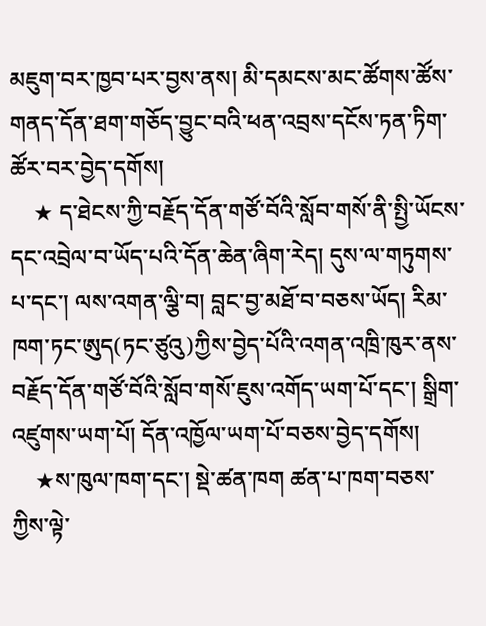མཇུག་བར་ཁྱབ་པར་བྱས་ནས། མི་དམངས་མང་ཚོགས་ཚོས་གནད་དོན་ཐག་གཅོད་བྱུང་བའི་ཕན་འབྲས་དངོས་ཏན་ཏིག་ཚོར་བར་བྱེད་དགོས།
    ★ ད་ཐེངས་ཀྱི་བརྗོད་དོན་གཙོ་བོའི་སློབ་གསོ་ནི་སྤྱི་ཡོངས་དང་འབྲེལ་བ་ཡོད་པའི་དོན་ཆེན་ཞིག་རེད། དུས་ལ་གཏུགས་པ་དང་། ལས་འགན་ལྕི་བ། བླང་བྱ་མཐོ་བ་བཅས་ཡོད། རིམ་ཁག་ཏང་ཨུད(ཏང་ཙུའུ)ཀྱིས་བྱེད་པོའི་འགན་འཁྲི་ཁུར་ནས་བརྗོད་དོན་གཙོ་བོའི་སློབ་གསོ་ཇུས་འགོད་ཡག་པོ་དང་། སྒྲིག་འཛུགས་ཡག་པོ། དོན་འཁྱོལ་ཡག་པོ་བཅས་བྱེད་དགོས།
    ★ས་ཁུལ་ཁག་དང་། སྡེ་ཚན་ཁག ཚན་པ་ཁག་བཅས་ཀྱིས་ལྟེ་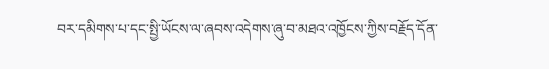བར་དམིགས་པ་དང་སྤྱི་ཡོངས་ལ་ཞབས་འདེགས་ཞུ་བ་མཐའ་འཁྱོངས་ཀྱིས་བརྗོད་དོན་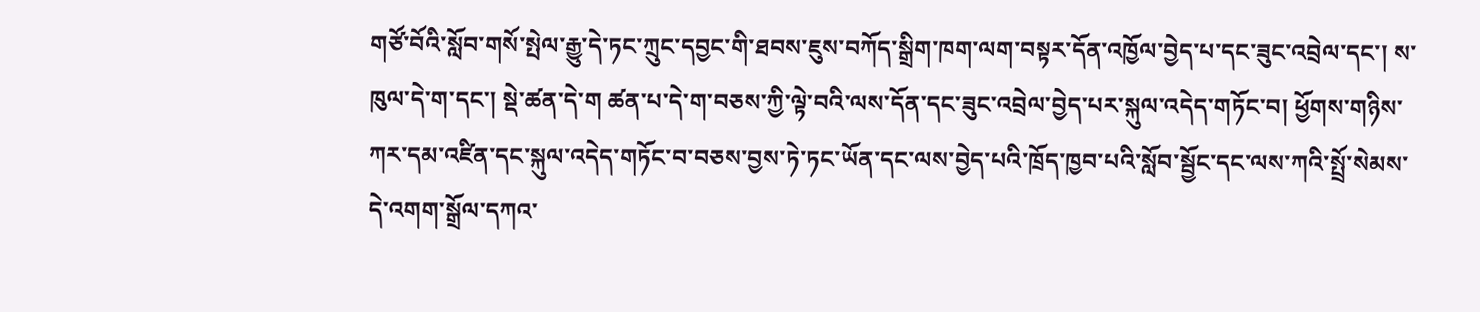གཙོ་བོའི་སློབ་གསོ་སྤེལ་རྒྱུ་དེ་ཏང་ཀྲུང་དབྱང་གི་ཐབས་ཇུས་བཀོད་སྒྲིག་ཁག་ལག་བསྟར་དོན་འཁྱོལ་བྱེད་པ་དང་ཟུང་འབྲེལ་དང་། ས་ཁུལ་དེ་ག་དང་། སྡེ་ཚན་དེ་ག ཚན་པ་དེ་ག་བཅས་ཀྱི་ལྟེ་བའི་ལས་དོན་དང་ཟུང་འབྲེལ་བྱེད་པར་སྐུལ་འདེད་གཏོང་བ། ཕྱོགས་གཉིས་ཀར་དམ་འཛིན་དང་སྐུལ་འདེད་གཏོང་བ་བཅས་བྱས་ཏེ་ཏང་ཡོན་དང་ལས་བྱེད་པའི་ཁྲོད་ཁྱབ་པའི་སློབ་སྦྱོང་དང་ལས་ཀའི་སྤྲོ་སེམས་དེ་འགག་སྒྲོལ་དཀའ་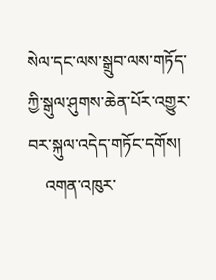སེལ་དང་ལས་སྒྲུབ་ལས་གཏོད་ཀྱི་སྒུལ་ཤུགས་ཆེན་པོར་འགྱུར་བར་སྐུལ་འདེད་གཏོང་དགོས།
    འགན་འཁུར་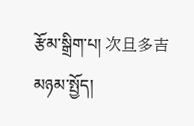རྩོམ་སྒྲིག་པ། 次旦多吉
མཉམ་སྤྱོད།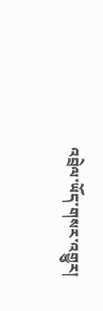འབྲེལ་ཡོད་གསར་འགྱུར།